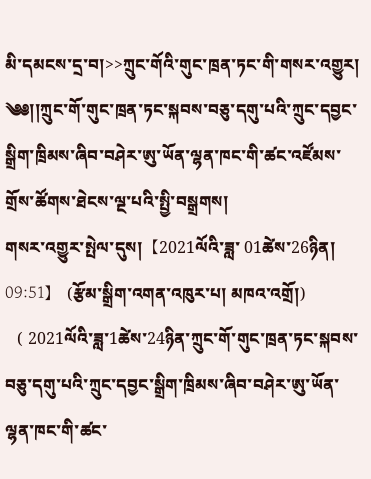མི་དམངས་དྲ་བ།>>ཀྲུང་གོའི་གུང་ཁྲན་ཏང་གི་གསར་འགྱུར།
༄༅།།ཀྲུང་གོ་གུང་ཁྲན་ཏང་སྐབས་བཅུ་དགུ་པའི་ཀྲུང་དབྱང་སྒྲིག་ཁྲིམས་ཞིབ་བཤེར་ཨུ་ཡོན་ལྷན་ཁང་གི་ཚང་འཛོམས་
གྲོས་ཚོགས་ཐེངས་ལྔ་པའི་སྤྱི་བསྒྲགས།
གསར་འགྱུར་སྤེལ་དུས།  【2021ལོའི་ཟླ་ 01ཚེས་26ཉིན། 09:51】   (རྩོམ་སྒྲིག་འགན་འཁུར་པ། མཁའ་འགྲོ།)
   ( 2021ལོའི་ཟླ་1ཚེས་24ཉིན་ཀྲུང་གོ་གུང་ཁྲན་ཏང་སྐབས་བཅུ་དགུ་པའི་ཀྲུང་དབྱང་སྒྲིག་ཁྲིམས་ཞིབ་བཤེར་ཨུ་ཡོན་ལྷན་ཁང་གི་ཚང་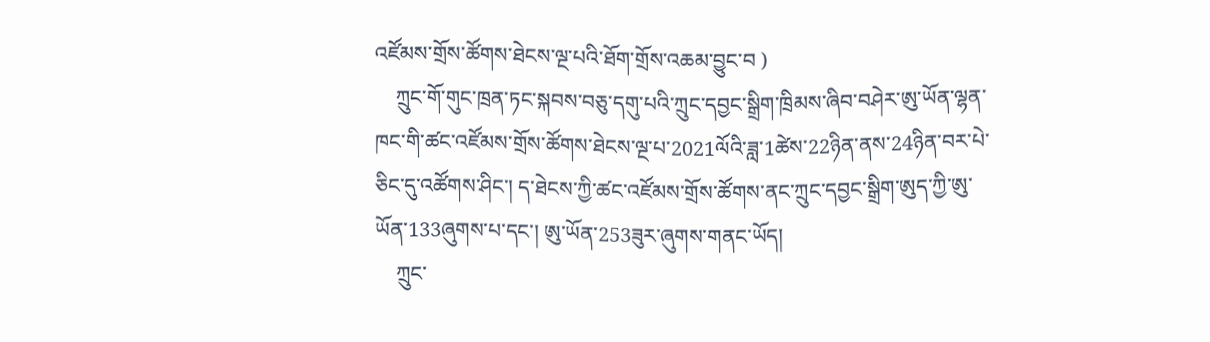འཛོམས་གྲོས་ཚོགས་ཐེངས་ལྔ་པའི་ཐོག་གྲོས་འཆམ་བྱུང་བ )
    ཀྲུང་གོ་གུང་ཁྲན་ཏང་སྐབས་བཅུ་དགུ་པའི་ཀྲུང་དབྱང་སྒྲིག་ཁྲིམས་ཞིབ་བཤེར་ཨུ་ཡོན་ལྷན་ཁང་གི་ཚང་འཛོམས་གྲོས་ཚོགས་ཐེངས་ལྔ་པ་2021ལོའི་ཟླ་1ཚེས་22ཉིན་ནས་24ཉིན་བར་པེ་ཅིང་དུ་འཚོགས་ཤིང་། ད་ཐེངས་ཀྱི་ཚང་འཛོམས་གྲོས་ཚོགས་ནང་ཀྲུང་དབྱང་སྒྲིག་ཨུད་ཀྱི་ཨུ་ཡོན་133ཞུགས་པ་དང་། ཨུ་ཡོན་253ཟུར་ཞུགས་གནང་ཡོད།
    ཀྲུང་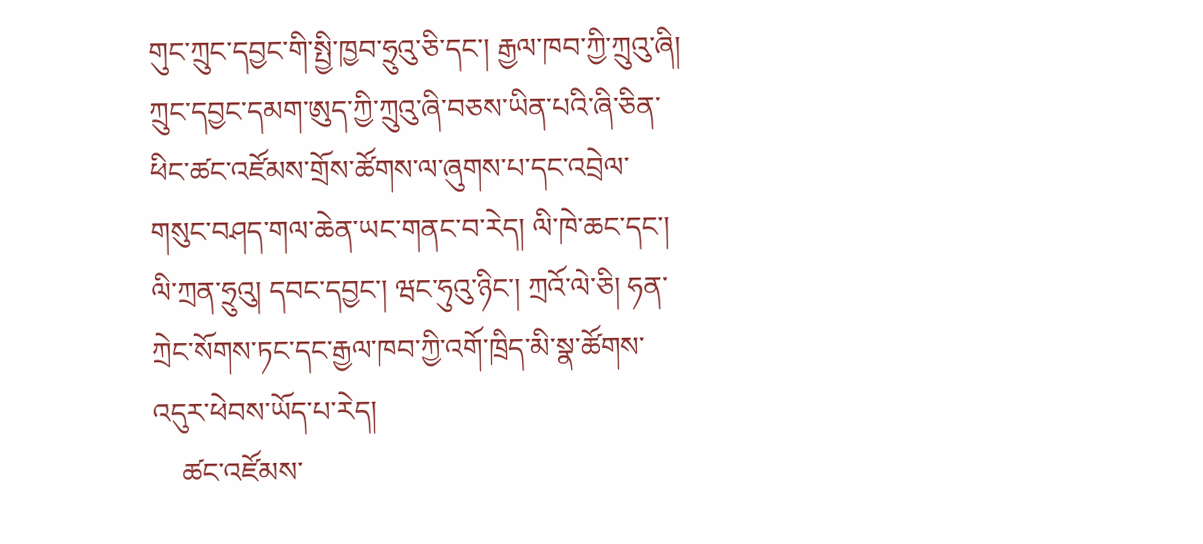གུང་ཀྲུང་དབྱང་གི་སྤྱི་ཁྱབ་ཧྲུའུ་ཅི་དང་། རྒྱལ་ཁབ་ཀྱི་ཀྲུའུ་ཞི། ཀྲུང་དབྱང་དམག་ཨུད་ཀྱི་ཀྲུའུ་ཞི་བཅས་ཡིན་པའི་ཞི་ཅིན་ཕིང་ཚང་འཛོམས་གྲོས་ཚོགས་ལ་ཞུགས་པ་དང་འབྲེལ་གསུང་བཤད་གལ་ཆེན་ཡང་གནང་བ་རེད། ལི་ཁེ་ཆང་དང་། ལི་ཀྲན་ཧྲུའུ། དབང་དབྱང་། ཝང་ཧུའུ་ཉིང་། ཀྲའོ་ལེ་ཅི། ཧན་ཀྲེང་སོགས་ཏང་དང་རྒྱལ་ཁབ་ཀྱི་འགོ་ཁྲིད་མི་སྣ་ཚོགས་འདུར་ཕེབས་ཡོད་པ་རེད།
    ཚང་འཛོམས་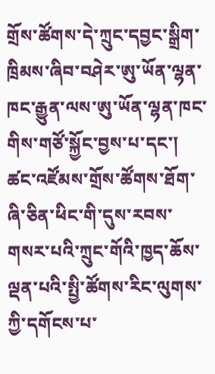གྲོས་ཚོགས་དེ་ཀྲུང་དབྱང་སྒྲིག་ཁྲིམས་ཞིབ་བཤེར་ཨུ་ཡོན་ལྷན་ཁང་རྒྱུན་ལས་ཨུ་ཡོན་ལྷན་ཁང་གིས་གཙོ་སྐྱོང་བྱས་པ་དང་། ཚང་འཛོམས་གྲོས་ཚོགས་ཐོག་ཞི་ཅིན་ཕིང་གི་དུས་རབས་གསར་པའི་ཀྲུང་གོའི་ཁྱད་ཆོས་ལྡན་པའི་སྤྱི་ཚོགས་རིང་ལུགས་ཀྱི་དགོངས་པ་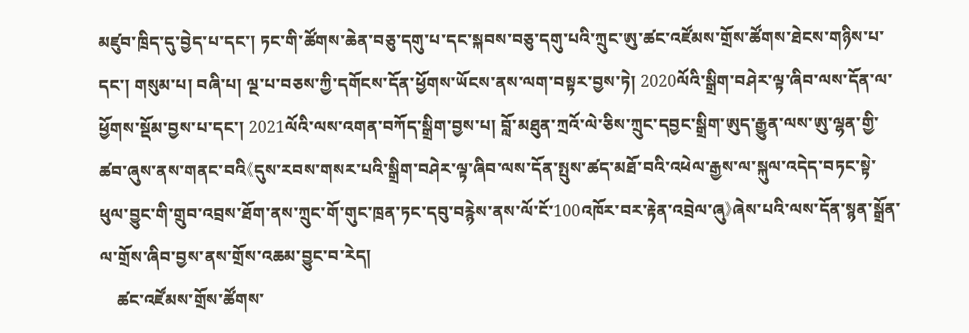མཛུབ་ཁྲིད་དུ་བྱེད་པ་དང་། ཏང་གི་ཚོགས་ཆེན་བཅུ་དགུ་པ་དང་སྐབས་བཅུ་དགུ་པའི་ཀྲུང་ཨུ་ཚང་འཛོམས་གྲོས་ཚོགས་ཐེངས་གཉིས་པ་དང་། གསུམ་པ། བཞི་པ། ལྔ་པ་བཅས་ཀྱི་དགོངས་དོན་ཕྱོགས་ཡོངས་ནས་ལག་བསྟར་བྱས་ཏེ། 2020ལོའི་སྒྲིག་བཤེར་ལྟ་ཞིབ་ལས་དོན་ལ་ཕྱོགས་སྡོམ་བྱས་པ་དང་། 2021ལོའི་ལས་འགན་བཀོད་སྒྲིག་བྱས་པ། བློ་མཐུན་ཀྲའོ་ལེ་ཅིས་ཀྲུང་དབྱང་སྒྲིག་ཨུད་རྒྱུན་ལས་ཨུ་ལྷན་གྱི་ཚབ་ཞུས་ནས་གནང་བའི《དུས་རབས་གསར་པའི་སྒྲིག་བཤེར་ལྟ་ཞིབ་ལས་དོན་སྤུས་ཚད་མཐོ་བའི་འཕེལ་རྒྱས་ལ་སྐུལ་འདེད་བཏང་སྟེ་ཕུལ་བྱུང་གི་གྲུབ་འབྲས་ཐོག་ནས་ཀྲུང་གོ་གུང་ཁྲན་ཏང་དབུ་བརྙེས་ནས་ལོ་ངོ་100འཁོར་བར་རྟེན་འབྲེལ་ཞུ》ཞེས་པའི་ལས་དོན་སྙན་སྒྲོན་ལ་གྲོས་ཞིབ་བྱས་ནས་གྲོས་འཆམ་བྱུང་བ་རེད།
    ཚང་འཛོམས་གྲོས་ཚོགས་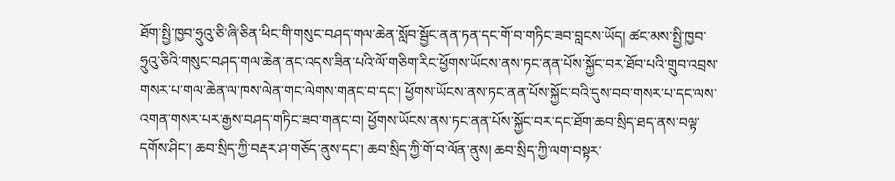ཐོག་སྤྱི་ཁྱབ་ཧྲུའུ་ཅི་ཞི་ཅིན་ཕིང་གི་གསུང་བཤད་གལ་ཆེན་སློབ་སྦྱོང་ནན་ཏན་དང་གོ་བ་གཏིང་ཟབ་བླངས་ཡོད། ཚང་མས་སྤྱི་ཁྱབ་ཧྲུའུ་ཅིའི་གསུང་བཤད་གལ་ཆེན་ནང་འདས་ཟིན་པའི་ལོ་གཅིག་རིང་ཕྱོགས་ཡོངས་ནས་ཏང་ནན་པོས་སྐྱོང་བར་ཐོབ་པའི་གྲུབ་འབྲས་གསར་པ་གལ་ཆེན་ལ་ཁས་ལེན་གང་ལེགས་གནང་བ་དང་། ཕྱོགས་ཡོངས་ནས་ཏང་ནན་པོས་སྐྱོང་བའི་དུས་བབ་གསར་པ་དང་ལས་འགན་གསར་པར་རྒྱས་བཤད་གཏིང་ཟབ་གནང་བ། ཕྱོགས་ཡོངས་ནས་ཏང་ནན་པོས་སྐྱོང་བར་དང་ཐོག་ཆབ་སྲིད་ཐད་ནས་བལྟ་དགོས་ཤིང་། ཆབ་སྲིད་ཀྱི་བརྡར་ཤ་གཅོད་ནུས་དང་། ཆབ་སྲིད་ཀྱི་གོ་བ་ལོན་ནུས། ཆབ་སྲིད་ཀྱི་ལག་བསྟར་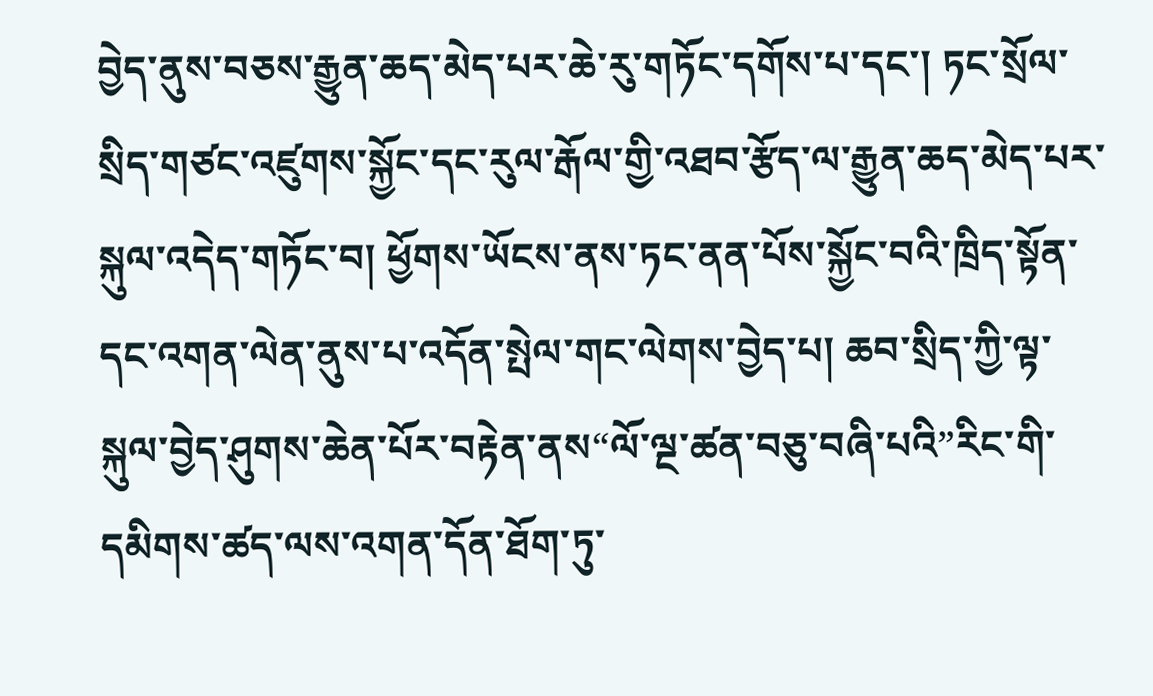བྱེད་ནུས་བཅས་རྒྱུན་ཆད་མེད་པར་ཆེ་རུ་གཏོང་དགོས་པ་དང་། ཏང་སྲོལ་སྲིད་གཙང་འཛུགས་སྐྱོང་དང་རུལ་རྒོལ་གྱི་འཐབ་རྩོད་ལ་རྒྱུན་ཆད་མེད་པར་སྐུལ་འདེད་གཏོང་བ། ཕྱོགས་ཡོངས་ནས་ཏང་ནན་པོས་སྐྱོང་བའི་ཁྲིད་སྟོན་དང་འགན་ལེན་ནུས་པ་འདོན་སྤེལ་གང་ལེགས་བྱེད་པ། ཆབ་སྲིད་ཀྱི་ལྟ་སྐུལ་བྱེད་ཤུགས་ཆེན་པོར་བརྟེན་ནས“ལོ་ལྔ་ཚན་བཅུ་བཞི་པའི”རིང་གི་དམིགས་ཚད་ལས་འགན་དོན་ཐོག་ཏུ་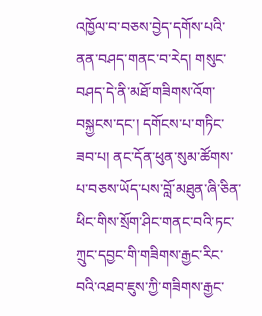འཁྱོལ་བ་བཅས་བྱེད་དགོས་པའི་ནན་བཤད་གནང་བ་རེད། གསུང་བཤད་དེ་ནི་མཐོ་གཟིགས་འོག་བསྐྱངས་དང་། དགོངས་པ་གཏིང་ཟབ་པ། ནང་དོན་ཕུན་སུམ་ཚོགས་པ་བཅས་ཡོད་པས་བློ་མཐུན་ཞི་ཅིན་ཕིང་གིས་སྲོག་ཤིང་གནང་བའི་ཏང་ཀྲུང་དབྱང་གི་གཟིགས་རྒྱང་རིང་བའི་འཐབ་ཇུས་ཀྱི་གཟིགས་རྒྱང་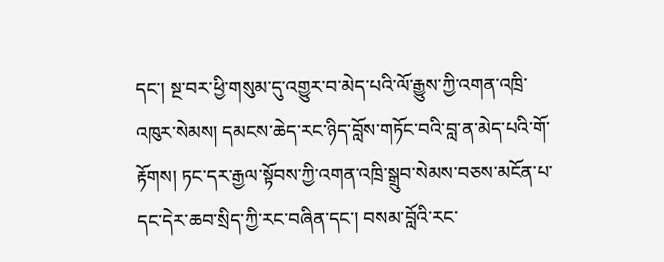དང་། སྔ་བར་ཕྱི་གསུམ་དུ་འགྱུར་བ་མེད་པའི་ལོ་རྒྱུས་ཀྱི་འགན་འཁྲི་འཁུར་སེམས། དམངས་ཆེད་རང་ཉིད་བློས་གཏོང་བའི་བླ་ན་མེད་པའི་གོ་རྟོགས། ཏང་དར་རྒྱལ་སྟོབས་ཀྱི་འགན་འཁྲི་སྒྲུབ་སེམས་བཅས་མངོན་པ་དང་དེར་ཆབ་སྲིད་ཀྱི་རང་བཞིན་དང་། བསམ་བློའི་རང་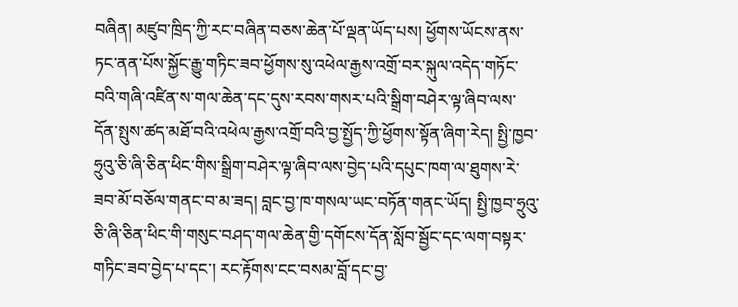བཞིན། མཛུབ་ཁྲིད་ཀྱི་རང་བཞིན་བཅས་ཆེན་པོ་ལྡན་ཡོད་པས། ཕྱོགས་ཡོངས་ནས་ཏང་ནན་པོས་སྐྱོང་རྒྱུ་གཏིང་ཟབ་ཕྱོགས་སུ་འཕེལ་རྒྱས་འགྲོ་བར་སྐུལ་འདེད་གཏོང་བའི་གཞི་འཛིན་ས་གལ་ཆེན་དང་དུས་རབས་གསར་པའི་སྒྲིག་བཤེར་ལྟ་ཞིབ་ལས་དོན་སྤུས་ཚད་མཐོ་བའི་འཕེལ་རྒྱས་འགྲོ་བའི་བྱ་སྤྱོད་ཀྱི་ཕྱོགས་སྟོན་ཞིག་རེད། སྤྱི་ཁྱབ་ཧྲུའུ་ཅི་ཞི་ཅིན་ཕིང་གིས་སྒྲིག་བཤེར་ལྟ་ཞིབ་ལས་བྱེད་པའི་དཔུང་ཁག་ལ་ཐུགས་རེ་ཟབ་མོ་བཅོལ་གནང་བ་མ་ཟད། བླང་བྱ་ཁ་གསལ་ཡང་བཏོན་གནང་ཡོད། སྤྱི་ཁྱབ་ཧྲུའུ་ཅི་ཞི་ཅིན་ཕིང་གི་གསུང་བཤད་གལ་ཆེན་གྱི་དགོངས་དོན་སློབ་སྦྱོང་དང་ལག་བསྟར་གཏིང་ཟབ་བྱེད་པ་དང་། རང་རྟོགས་ངང་བསམ་བློ་དང་བྱ་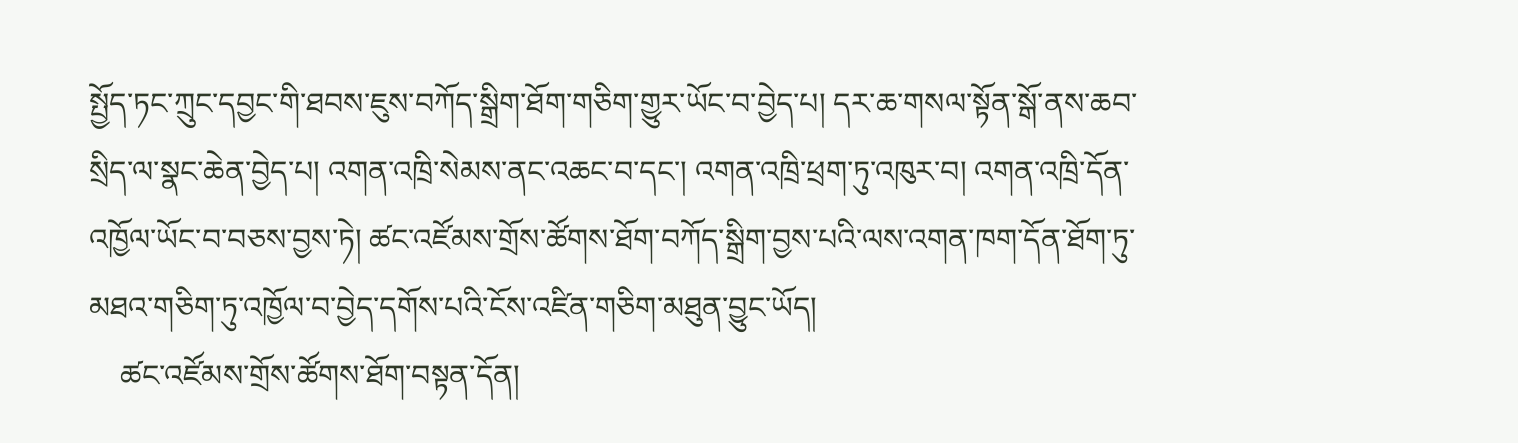སྤྱོད་ཏང་ཀྲུང་དབྱང་གི་ཐབས་ཇུས་བཀོད་སྒྲིག་ཐོག་གཅིག་གྱུར་ཡོང་བ་བྱེད་པ། དར་ཆ་གསལ་སྟོན་སྒོ་ནས་ཆབ་སྲིད་ལ་སྣང་ཆེན་བྱེད་པ། འགན་འཁྲི་སེམས་ནང་འཆང་བ་དང་། འགན་འཁྲི་ཕྲག་ཏུ་འཁུར་བ། འགན་འཁྲི་དོན་འཁྱོལ་ཡོང་བ་བཅས་བྱས་ཏེ། ཚང་འཛོམས་གྲོས་ཚོགས་ཐོག་བཀོད་སྒྲིག་བྱས་པའི་ལས་འགན་ཁག་དོན་ཐོག་ཏུ་མཐའ་གཅིག་ཏུ་འཁྱོལ་བ་བྱེད་དགོས་པའི་ངོས་འཛིན་གཅིག་མཐུན་བྱུང་ཡོད།
    ཚང་འཛོམས་གྲོས་ཚོགས་ཐོག་བསྟན་དོན།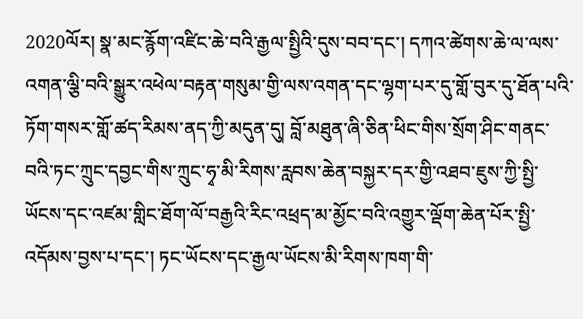2020ལོར། སྣ་མང་རྙོག་འཛིང་ཆེ་བའི་རྒྱལ་སྤྱིའི་དུས་བབ་དང་། དཀའ་ཚེགས་ཆེ་ལ་ལས་འགན་ལྕི་བའི་སྒྱུར་འཕེལ་བརྟན་གསུམ་གྱི་ལས་འགན་དང་ལྷག་པར་དུ་གློ་བུར་དུ་ཐོན་པའི་ཏོག་གསར་གློ་ཚད་རིམས་ནད་ཀྱི་མདུན་དུ། བློ་མཐུན་ཞི་ཅིན་ཕིང་གིས་སྲོག་ཤིང་གནང་བའི་ཏང་ཀྲུང་དབྱང་གིས་ཀྲུང་ཧྭ་མི་རིགས་རླབས་ཆེན་བསྐྱར་དར་གྱི་འཐབ་ཇུས་ཀྱི་སྤྱི་ཡོངས་དང་འཛམ་གླིང་ཐོག་ལོ་བརྒྱའི་རིང་འཕྲད་མ་མྱོང་བའི་འགྱུར་ལྡོག་ཆེན་པོར་སྤྱི་འདོམས་བྱས་པ་དང་། ཏང་ཡོངས་དང་རྒྱལ་ཡོངས་མི་རིགས་ཁག་གི་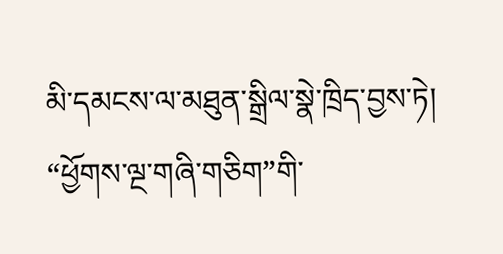མི་དམངས་ལ་མཐུན་སྒྲིལ་སྣེ་ཁྲིད་བྱས་ཏེ། “ཕྱོགས་ལྔ་གཞི་གཅིག”གི་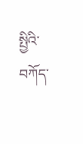སྤྱིའི་བཀོད་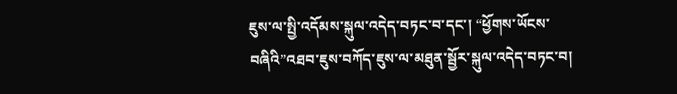ཇུས་ལ་སྤྱི་འདོམས་སྐུལ་འདེད་བཏང་བ་དང་། “ཕྱོགས་ཡོངས་བཞིའི”འཐབ་ཇུས་བཀོད་ཇུས་ལ་མཐུན་སྦྱོར་སྐུལ་འདེད་བཏང་བ།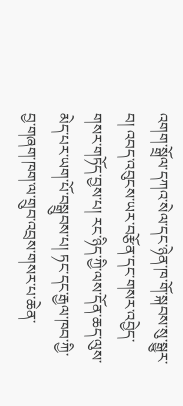འགག་སྒྲོལ་དཀའ་སེལ་དང་ཉེན་ཁ་གོ་སྐབས་སུ་སྒྱུར་བ། འབད་འབུངས་ཡར་བརྩོན་དང་གསར་འབྱེད་གསར་གཏོད་བྱས་པ། རང་ཉིད་ཀྱི་ལས་དོན་ཆད་ལུས་མེད་པར་ཡག་པོ་བསྒྲུབས་པ། ཏང་དང་རྒྱལ་ཁབ་ཀྱི་བྱ་གཞག་ཁག་ལ་གྲུབ་འབྲས་གསར་པ་ཆེན་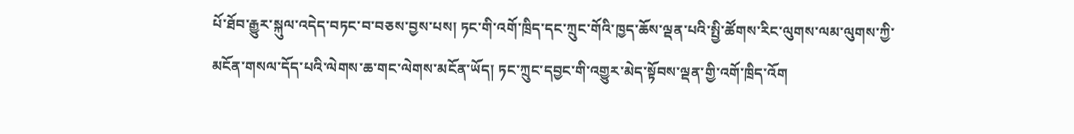པོ་ཐོབ་རྒྱུར་སྐུལ་འདེད་བཏང་བ་བཅས་བྱས་པས། ཏང་གི་འགོ་ཁྲིད་དང་ཀྲུང་གོའི་ཁྱད་ཆོས་ལྡན་པའི་སྤྱི་ཚོགས་རིང་ལུགས་ལམ་ལུགས་ཀྱི་མངོན་གསལ་དོད་པའི་ལེགས་ཆ་གང་ལེགས་མངོན་ཡོད། ཏང་ཀྲུང་དབྱང་གི་འགྱུར་མེད་སྟོབས་ལྡན་གྱི་འགོ་ཁྲིད་འོག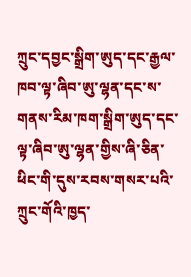ཀྲུང་དབྱང་སྒྲིག་ཨུད་དང་རྒྱལ་ཁབ་ལྟ་ཞིབ་ཨུ་ལྷན་དང་ས་གནས་རིམ་ཁག་སྒྲིག་ཨུད་དང་ལྟ་ཞིབ་ཨུ་ལྷན་གྱིས་ཞི་ཅིན་ཕིང་གི་དུས་རབས་གསར་པའི་ཀྲུང་གོའི་ཁྱད་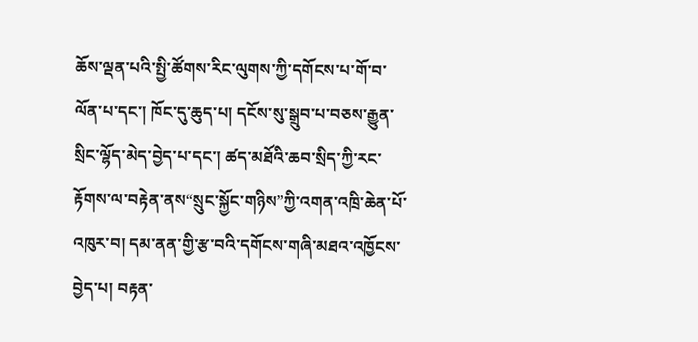ཆོས་ལྡན་པའི་སྤྱི་ཚོགས་རིང་ལུགས་ཀྱི་དགོངས་པ་གོ་བ་ལོན་པ་དང་། ཁོང་དུ་ཆུད་པ། དངོས་སུ་སྒྲུབ་པ་བཅས་རྒྱུན་སྲིང་ལྷོད་མེད་བྱེད་པ་དང་། ཚད་མཐོའི་ཆབ་སྲིད་ཀྱི་རང་རྟོགས་ལ་བརྟེན་ནས“སྲུང་སྐྱོང་གཉིས”ཀྱི་འགན་འཁྲི་ཆེན་པོ་འཁུར་བ། དམ་ནན་གྱི་རྩ་བའི་དགོངས་གཞི་མཐའ་འཁྱོངས་བྱེད་པ། བརྟན་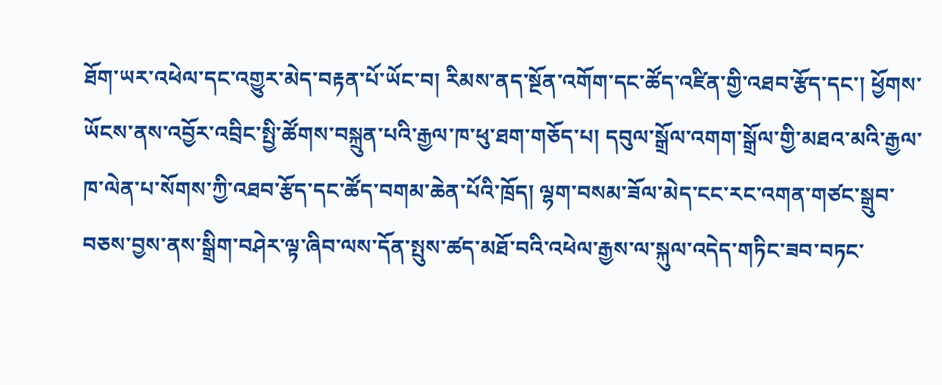ཐོག་ཡར་འཕེལ་དང་འགྱུར་མེད་བརྟན་པོ་ཡོང་བ། རིམས་ནད་སྔོན་འགོག་དང་ཚོད་འཛིན་གྱི་འཐབ་རྩོད་དང་། ཕྱོགས་ཡོངས་ནས་འབྱོར་འབྲིང་སྤྱི་ཚོགས་བསྐྲུན་པའི་རྒྱལ་ཁ་ཕུ་ཐག་གཅོད་པ། དབུལ་སྒྲོལ་འགག་སྒྲོལ་གྱི་མཐའ་མའི་རྒྱལ་ཁ་ལེན་པ་སོགས་ཀྱི་འཐབ་རྩོད་དང་ཚོད་བགམ་ཆེན་པོའི་ཁྲོད། ལྷག་བསམ་ཟོལ་མེད་ངང་རང་འགན་གཙང་སྒྲུབ་བཅས་བྱས་ནས་སྒྲིག་བཤེར་ལྟ་ཞིབ་ལས་དོན་སྤུས་ཚད་མཐོ་བའི་འཕེལ་རྒྱས་ལ་སྐུལ་འདེད་གཏིང་ཟབ་བཏང་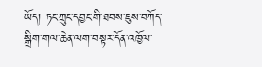ཡོད། ཏང་ཀྲུང་དབྱང་གི་ཐབས་ཇུས་བཀོད་སྒྲིག་གལ་ཆེན་ལག་བསྟར་དོན་འཁྱོལ་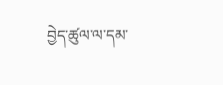བྱེད་ཚུལ་ལ་དམ་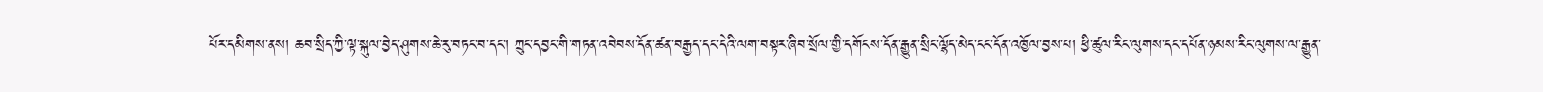པོར་དམིགས་ནས། ཆབ་སྲིད་ཀྱི་ལྟ་སྐུལ་བྱེད་ཤུགས་ཆེ་རུ་བཏང་བ་དང་། ཀྲུང་དབྱང་གི་གཏན་འབེབས་དོན་ཚན་བརྒྱད་དང་དེའི་ལག་བསྟར་ཞིབ་སྲོལ་གྱི་དགོངས་དོན་རྒྱུན་སྲིང་ལྷོད་མེད་ངང་དོན་འཁྱོལ་བྱས་པ། ཕྱི་ཚུལ་རིང་ལུགས་དང་དཔོན་ཉམས་རིང་ལུགས་ལ་རྒྱུན་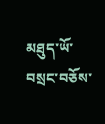མཐུད་ཡོ་བསྲང་བཅོས་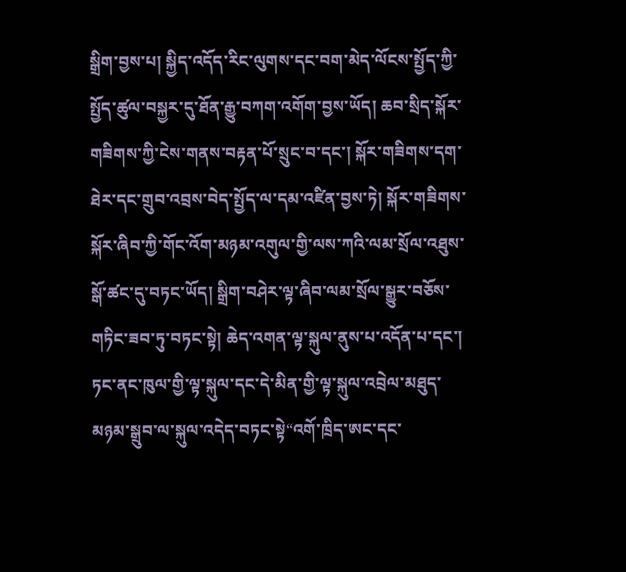སྒྲིག་བྱས་པ། སྐྱིད་འདོད་རིང་ལུགས་དང་བག་མེད་ལོངས་སྤྱོད་ཀྱི་སྤྱོད་ཚུལ་བསྐྱར་དུ་ཐོན་རྒྱུ་བཀག་འགོག་བྱས་ཡོད། ཆབ་སྲིད་སྐོར་གཟིགས་ཀྱི་ངེས་གནས་བརྟན་པོ་སྲུང་བ་དང་། སྐོར་གཟིགས་དག་ཐེར་དང་གྲུབ་འབྲས་བེད་སྤྱོད་ལ་དམ་འཛིན་བྱས་ཏེ། སྐོར་གཟིགས་སྐོར་ཞིབ་ཀྱི་གོང་འོག་མཉམ་འགུལ་གྱི་ལས་ཀའི་ལམ་སྲོལ་འཐུས་སྒོ་ཚང་དུ་བཏང་ཡོད། སྒྲིག་བཤེར་ལྟ་ཞིབ་ལམ་སྲོལ་སྒྱུར་བཅོས་གཏིང་ཟབ་ཏུ་བཏང་སྟེ། ཆེད་འགན་ལྟ་སྐུལ་ནུས་པ་འདོན་པ་དང་། ཏང་ནང་ཁུལ་གྱི་ལྟ་སྐུལ་དང་དེ་མིན་གྱི་ལྟ་སྐུལ་འབྲེལ་མཐུད་མཉམ་སྒྲུབ་ལ་སྐུལ་འདེད་བཏང་སྟེ“འགོ་ཁྲིད་ཨང་དང་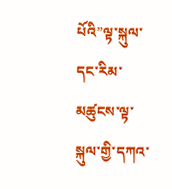པོའི”ལྟ་སྐུལ་དང་རིམ་མཚུངས་ལྟ་སྐུལ་གྱི་དཀའ་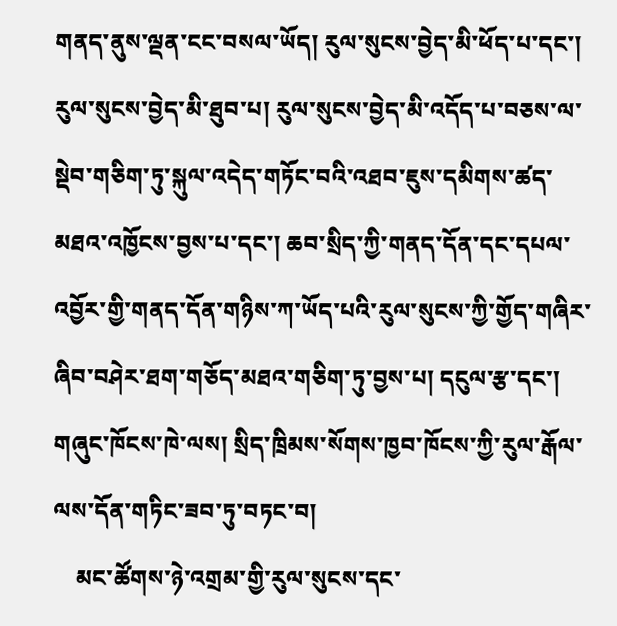གནད་ནུས་ལྡན་ངང་བསལ་ཡོད། རུལ་སུངས་བྱེད་མི་ཕོད་པ་དང་། རུལ་སུངས་བྱེད་མི་ཐུབ་པ། རུལ་སུངས་བྱེད་མི་འདོད་པ་བཅས་ལ་སྡེབ་གཅིག་ཏུ་སྐུལ་འདེད་གཏོང་བའི་འཐབ་ཇུས་དམིགས་ཚད་མཐའ་འཁྱོངས་བྱས་པ་དང་། ཆབ་སྲིད་ཀྱི་གནད་དོན་དང་དཔལ་འབྱོར་གྱི་གནད་དོན་གཉིས་ཀ་ཡོད་པའི་རུལ་སུངས་ཀྱི་གྱོད་གཞིར་ཞིབ་བཤེར་ཐག་གཅོད་མཐའ་གཅིག་ཏུ་བྱས་པ། དངུལ་རྩ་དང་། གཞུང་ཁོངས་ཁེ་ལས། སྲིད་ཁྲིམས་སོགས་ཁྱབ་ཁོངས་ཀྱི་རུལ་རྒོལ་ལས་དོན་གཏིང་ཟབ་ཏུ་བཏང་བ།
    མང་ཚོགས་ཉེ་འགྲམ་གྱི་རུལ་སུངས་དང་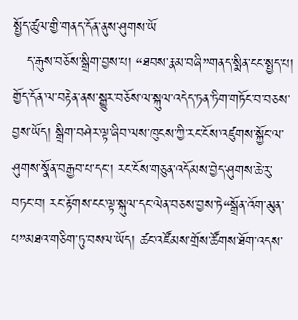སྤྱོད་ཚུལ་གྱི་གནད་དོན་ནུས་ཤུགས་ཡོ
   ད་རྒུས་བཅོས་སྒྲིག་བྱས་པ། “ཐབས་རྣམ་བཞི”གནད་སྨིན་ངང་སྤྱད་པ། གྱོད་དོན་ལ་བརྟེན་ནས་སྒྱུར་བཅོས་ལ་སྐུལ་འདེད་ཏན་ཏིག་གཏོང་བ་བཅས་བྱས་ཡོད། སྒྲིག་བཤེར་ལྟ་ཞིབ་ལས་ཁུངས་ཀྱི་རང་ངོས་འཛུགས་སྐྱོང་ལ་ཤུགས་སྣོན་བརྒྱབ་པ་དང་། རང་ངོས་གཅུན་འདོམས་བྱེད་ཤུགས་ཆེ་རུ་བཏང་བ། རང་རྟོགས་ངང་ལྟ་སྐུལ་དང་ལེན་བཅས་བྱས་ཏེ“སྒྲོན་འོག་མུན་པ”མཐའ་གཅིག་ཏུ་བསལ་ཡོད། ཚང་འཛོམས་གྲོས་ཚོགས་ཐོག་འདས་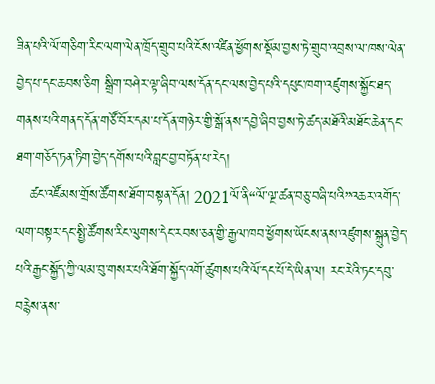ཟིན་པའི་ལོ་གཅིག་རིང་ལག་ལེན་ཁྲོད་གྲུབ་པའི་ངོས་འཛིན་ཕྱོགས་སྡོམ་བྱས་ཏེ་གྲུབ་འབྲས་ལ་ཁས་ལེན་བྱེད་པ་དང་ཆབས་ཅིག སྒྲིག་བཤེར་ལྟ་ཞིབ་ལས་དོན་དང་ལས་བྱེད་པའི་དཔུང་ཁག་འཛུགས་སྐྱོང་ཐད་གནས་པའི་གནད་དོན་གཙོ་བོར་དམ་པ་དོན་གཉེར་གྱི་སྒོ་ནས་དབྱེ་ཞིབ་བྱས་ཏེ་ཚད་མཐོའི་མཐོང་ཆེན་དང་ཐག་གཅོད་ཏན་ཏིག་བྱེད་དགོས་པའི་བླང་བྱ་བཏོན་པ་རེད།
   ཚང་འཛོམས་གྲོས་ཚོགས་ཐོག་བསྟན་དོན། 2021ལོ་ནི“ལོ་ལྔ་ཚན་བཅུ་བཞི་པའི”འཆར་འགོད་ལག་བསྟར་དང་སྤྱི་ཚོགས་རིང་ལུགས་དེང་རབས་ཅན་གྱི་རྒྱལ་ཁབ་ཕྱོགས་ཡོངས་ནས་འཛུགས་སྐྲུན་བྱེད་པའི་རྒྱང་སྐྱོད་ཀྱི་ལམ་བུ་གསར་པའི་ཐོག་སྐྱོད་འགོ་ཚུགས་པའི་ལོ་དང་པོ་དེ་ཡིན་ལ། རང་རེའི་ཏང་དབུ་བརྙེས་ནས་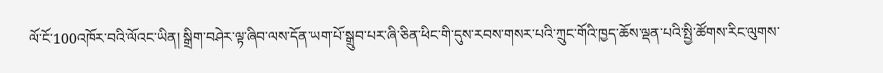ལོ་ངོ་100འཁོར་བའི་ལོའང་ཡིན། སྒྲིག་བཤེར་ལྟ་ཞིབ་ལས་དོན་ཡག་པོ་སྒྲུབ་པར་ཞི་ཅིན་ཕིང་གི་དུས་རབས་གསར་པའི་ཀྲུང་གོའི་ཁྱད་ཆོས་ལྡན་པའི་སྤྱི་ཚོགས་རིང་ལུགས་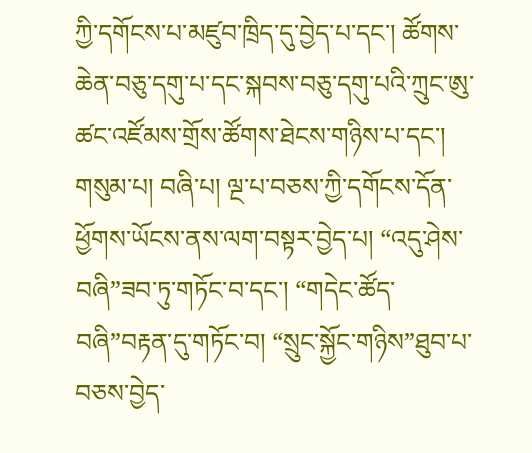ཀྱི་དགོངས་པ་མཛུབ་ཁྲིད་དུ་བྱེད་པ་དང་། ཚོགས་ཆེན་བཅུ་དགུ་པ་དང་སྐབས་བཅུ་དགུ་པའི་ཀྲུང་ཨུ་ཚང་འཛོམས་གྲོས་ཚོགས་ཐེངས་གཉིས་པ་དང་། གསུམ་པ། བཞི་པ། ལྔ་པ་བཅས་ཀྱི་དགོངས་དོན་ཕྱོགས་ཡོངས་ནས་ལག་བསྟར་བྱེད་པ། “འདུ་ཤེས་བཞི”ཟབ་ཏུ་གཏོང་བ་དང་། “གདེང་ཚོད་བཞི”བརྟན་དུ་གཏོང་བ། “སྲུང་སྐྱོང་གཉིས”ཐུབ་པ་བཅས་བྱེད་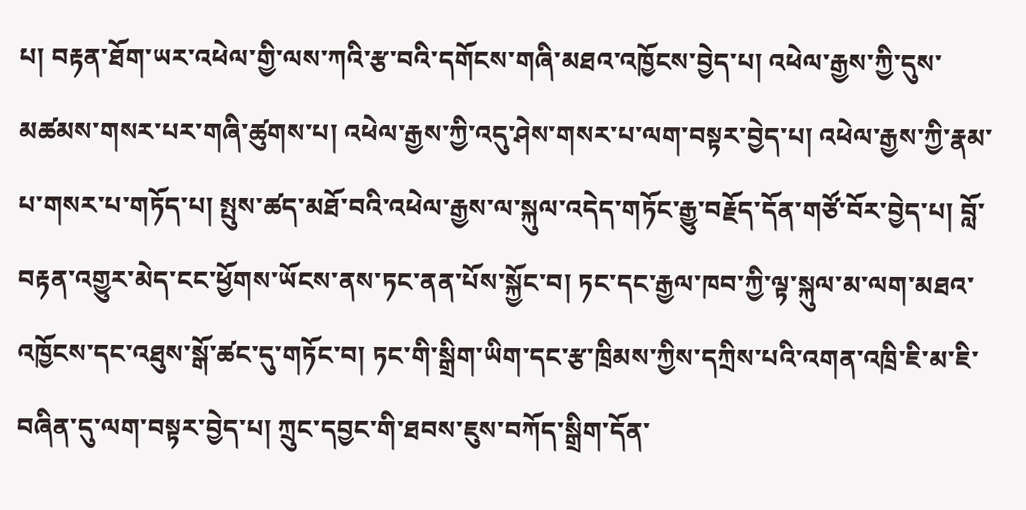པ། བརྟན་ཐོག་ཡར་འཕེལ་གྱི་ལས་ཀའི་རྩ་བའི་དགོངས་གཞི་མཐའ་འཁྱོངས་བྱེད་པ། འཕེལ་རྒྱས་ཀྱི་དུས་མཚམས་གསར་པར་གཞི་ཚུགས་པ། འཕེལ་རྒྱས་ཀྱི་འདུ་ཤེས་གསར་པ་ལག་བསྟར་བྱེད་པ། འཕེལ་རྒྱས་ཀྱི་རྣམ་པ་གསར་པ་གཏོད་པ། སྤུས་ཚད་མཐོ་བའི་འཕེལ་རྒྱས་ལ་སྐུལ་འདེད་གཏོང་རྒྱུ་བརྗོད་དོན་གཙོ་བོར་བྱེད་པ། བློ་བརྟན་འགྱུར་མེད་ངང་ཕྱོགས་ཡོངས་ནས་ཏང་ནན་པོས་སྐྱོང་བ། ཏང་དང་རྒྱལ་ཁབ་ཀྱི་ལྟ་སྐུལ་མ་ལག་མཐའ་འཁྱོངས་དང་འཐུས་སྒོ་ཚང་དུ་གཏོང་བ། ཏང་གི་སྒྲིག་ཡིག་དང་རྩ་ཁྲིམས་ཀྱིས་དཀྲིས་པའི་འགན་འཁྲི་ཇི་མ་ཇི་བཞིན་དུ་ལག་བསྟར་བྱེད་པ། ཀྲུང་དབྱང་གི་ཐབས་ཇུས་བཀོད་སྒྲིག་དོན་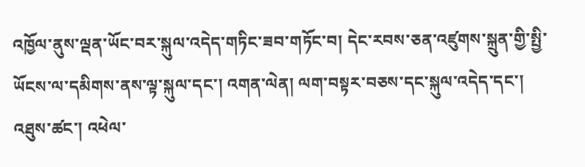འཁྱོལ་ནུས་ལྡན་ཡོང་བར་སྐུལ་འདེད་གཏིང་ཟབ་གཏོང་བ། དེང་རབས་ཅན་འཛུགས་སྐྲུན་གྱི་སྤྱི་ཡོངས་ལ་དམིགས་ནས་ལྟ་སྐུལ་དང་། འགན་ལེན། ལག་བསྟར་བཅས་དང་སྐུལ་འདེད་དང་། འཐུས་ཚང་། འཕེལ་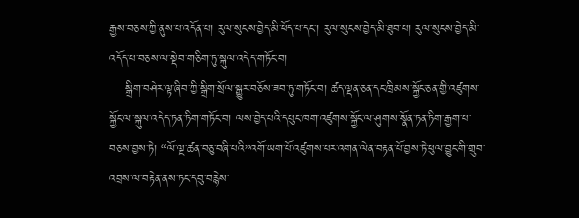རྒྱས་བཅས་ཀྱི་ནུས་པ་འདོན་པ། རུལ་སུངས་བྱེད་མི་ཕོད་པ་དང་། རུལ་སུངས་བྱེད་མི་ཐུབ་པ། རུལ་སུངས་བྱེད་མི་འདོད་པ་བཅས་ལ་སྡེབ་གཅིག་ཏུ་སྐུལ་འདེད་གཏོང་བ།
    སྒྲིག་བཤེར་ལྟ་ཞིབ་ཀྱི་སྒྲིག་སྲོལ་སྒྱུར་བཅོས་ཟབ་ཏུ་གཏོང་བ། ཚད་ལྡན་ཅན་དང་ཁྲིམས་སྐྱོང་ཅན་གྱི་འཛུགས་སྐྱོང་ལ་སྐུལ་འདེད་ཏན་ཏིག་གཏོང་བ། ལས་བྱེད་པའི་དཔུང་ཁག་འཛུགས་སྐྱོང་ལ་ཤུགས་སྣོན་ཏན་ཏིག་རྒྱག་པ་བཅས་བྱས་ཏེ། “ལོ་ལྔ་ཚན་བཅུ་བཞི་པའི”འགོ་ཡག་པོ་འཛུགས་པར་འགན་ལེན་བརྟན་པོ་བྱས་ཏེ་ཕུལ་བྱུང་གི་གྲུབ་འབྲས་ལ་བརྟེན་ནས་ཏང་དབུ་བརྙེས་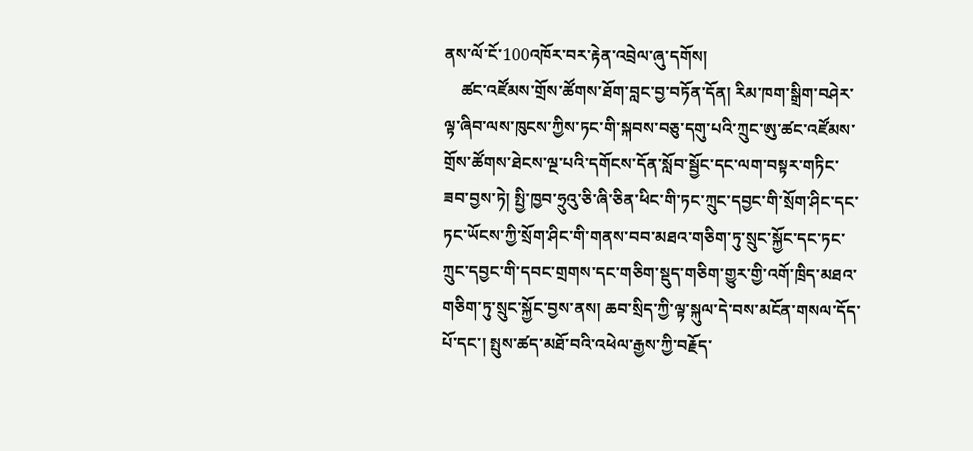ནས་ལོ་ངོ་100འཁོར་བར་རྟེན་འབྲེལ་ཞུ་དགོས།
    ཚང་འཛོམས་གྲོས་ཚོགས་ཐོག་བླང་བྱ་བཏོན་དོན། རིམ་ཁག་སྒྲིག་བཤེར་ལྟ་ཞིབ་ལས་ཁུངས་ཀྱིས་ཏང་གི་སྐབས་བཅུ་དགུ་པའི་ཀྲུང་ཨུ་ཚང་འཛོམས་གྲོས་ཚོགས་ཐེངས་ལྔ་པའི་དགོངས་དོན་སློབ་སྦྱོང་དང་ལག་བསྟར་གཏིང་ཟབ་བྱས་ཏེ། སྤྱི་ཁྱབ་ཧྲུའུ་ཅི་ཞི་ཅིན་ཕིང་གི་ཏང་ཀྲུང་དབྱང་གི་སྲོག་ཤིང་དང་ཏང་ཡོངས་ཀྱི་སྲོག་ཤིང་གི་གནས་བབ་མཐའ་གཅིག་ཏུ་སྲུང་སྐྱོང་དང་ཏང་ཀྲུང་དབྱང་གི་དབང་གྲགས་དང་གཅིག་སྡུད་གཅིག་གྱུར་གྱི་འགོ་ཁྲིད་མཐའ་གཅིག་ཏུ་སྲུང་སྐྱོང་བྱས་ནས། ཆབ་སྲིད་ཀྱི་ལྟ་སྐུལ་དེ་བས་མངོན་གསལ་དོད་པོ་དང་། སྤུས་ཚད་མཐོ་བའི་འཕེལ་རྒྱས་ཀྱི་བརྗོད་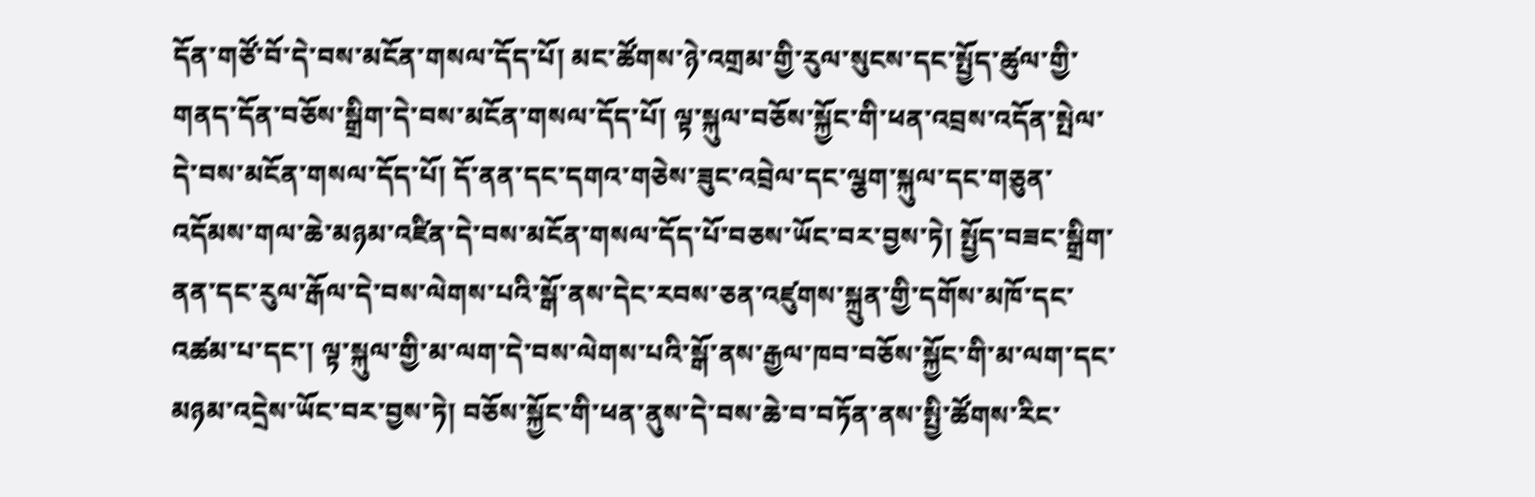དོན་གཙོ་བོ་དེ་བས་མངོན་གསལ་དོད་པོ། མང་ཚོགས་ཉེ་འགྲམ་གྱི་རུལ་སུངས་དང་སྤྱོད་ཚུལ་གྱི་གནད་དོན་བཅོས་སྒྲིག་དེ་བས་མངོན་གསལ་དོད་པོ། ལྟ་སྐུལ་བཅོས་སྐྱོང་གི་ཕན་འབྲས་འདོན་སྤེལ་དེ་བས་མངོན་གསལ་དོད་པོ། དོ་ནན་དང་དགའ་གཅེས་ཟུང་འབྲེལ་དང་ལྕག་སྐུལ་དང་གཅུན་འདོམས་གལ་ཆེ་མཉམ་འཛིན་དེ་བས་མངོན་གསལ་དོད་པོ་བཅས་ཡོང་བར་བྱས་ཏེ། སྤྱོད་བཟང་སྒྲིག་ནན་དང་རུལ་རྒོལ་དེ་བས་ལེགས་པའི་སྒོ་ནས་དེང་རབས་ཅན་འཛུགས་སྐྲུན་གྱི་དགོས་མཁོ་དང་འཚམ་པ་དང་། ལྟ་སྐུལ་གྱི་མ་ལག་དེ་བས་ལེགས་པའི་སྒོ་ནས་རྒྱལ་ཁབ་བཅོས་སྐྱོང་གི་མ་ལག་དང་མཉམ་འདྲེས་ཡོང་བར་བྱས་ཏེ། བཅོས་སྐྱོང་གི་ཕན་ནུས་དེ་བས་ཆེ་བ་བཏོན་ནས་སྤྱི་ཚོགས་རིང་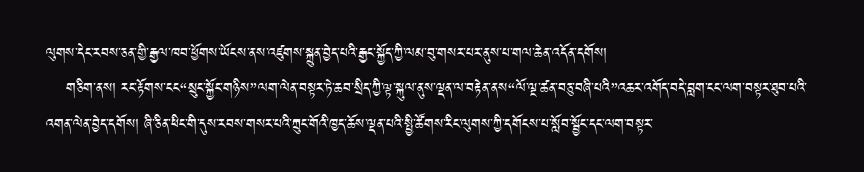ལུགས་དེང་རབས་ཅན་གྱི་རྒྱལ་ཁབ་ཕྱོགས་ཡོངས་ནས་འཛུགས་སྐྲུན་བྱེད་པའི་རྒྱང་སྐྱོད་ཀྱི་ལམ་བུ་གསར་པར་ནུས་པ་གལ་ཆེན་འདོན་དགོས།
    གཅིག་ནས། རང་རྟོགས་ངང“སྲུང་སྐྱོང་གཉིས”ལག་ལེན་བསྟར་ཏེ་ཆབ་སྲིད་ཀྱི་ལྟ་སྐུལ་ནུས་ལྡན་ལ་བརྟེན་ནས“ལོ་ལྔ་ཚན་བཅུ་བཞི་པའི”འཆར་འགོད་བདེ་བླག་ངང་ལག་བསྟར་ཐུབ་པའི་འགན་ལེན་བྱེད་དགོས། ཞི་ཅིན་ཕིང་གི་དུས་རབས་གསར་པའི་ཀྲུང་གོའི་ཁྱད་ཆོས་ལྡན་པའི་སྤྱི་ཚོགས་རིང་ལུགས་ཀྱི་དགོངས་པ་སློབ་སྦྱོང་དང་ལག་བསྟར་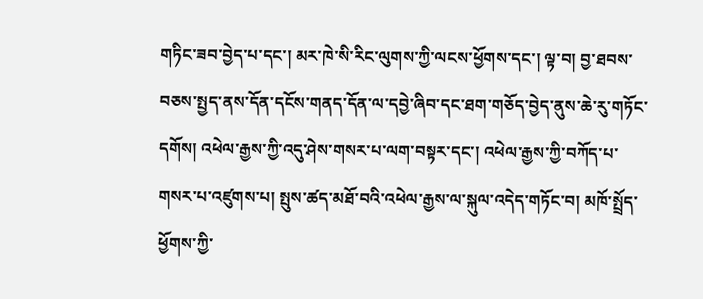གཏིང་ཟབ་བྱེད་པ་དང་། མར་ཁེ་སི་རིང་ལུགས་ཀྱི་ལངས་ཕྱོགས་དང་། ལྟ་བ། བྱ་ཐབས་བཅས་སྤྱད་ནས་དོན་དངོས་གནད་དོན་ལ་དབྱེ་ཞིབ་དང་ཐག་གཅོད་བྱེད་ནུས་ཆེ་རུ་གཏོང་དགོས། འཕེལ་རྒྱས་ཀྱི་འདུ་ཤེས་གསར་པ་ལག་བསྟར་དང་། འཕེལ་རྒྱས་ཀྱི་བཀོད་པ་གསར་པ་འཛུགས་པ། སྤུས་ཚད་མཐོ་བའི་འཕེལ་རྒྱས་ལ་སྐུལ་འདེད་གཏོང་བ། མཁོ་སྤྲོད་ཕྱོགས་ཀྱི་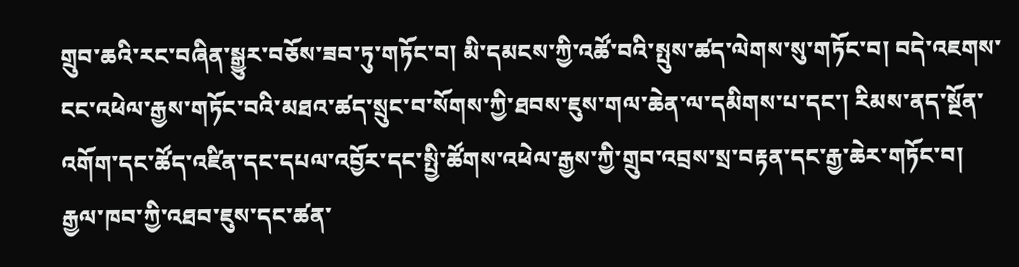གྲུབ་ཆའི་རང་བཞིན་སྒྱུར་བཅོས་ཟབ་ཏུ་གཏོང་བ། མི་དམངས་ཀྱི་འཚོ་བའི་སྤུས་ཚད་ལེགས་སུ་གཏོང་བ། བདེ་འཇགས་ངང་འཕེལ་རྒྱས་གཏོང་བའི་མཐའ་ཚད་སྲུང་བ་སོགས་ཀྱི་ཐབས་ཇུས་གལ་ཆེན་ལ་དམིགས་པ་དང་། རིམས་ནད་སྔོན་འགོག་དང་ཚོད་འཛིན་དང་དཔལ་འབྱོར་དང་སྤྱི་ཚོགས་འཕེལ་རྒྱས་ཀྱི་གྲུབ་འབྲས་སྲ་བརྟན་དང་རྒྱ་ཆེར་གཏོང་བ། རྒྱལ་ཁབ་ཀྱི་འཐབ་ཇུས་དང་ཚན་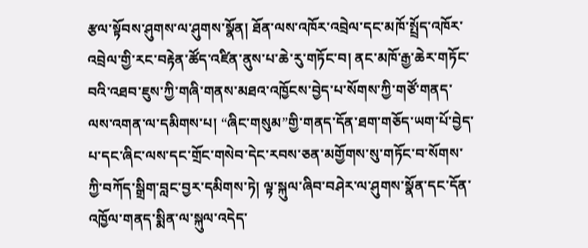རྩལ་སྟོབས་ཤུགས་ལ་ཤུགས་སྣོན། ཐོན་ལས་འཁོར་འབྲེལ་དང་མཁོ་སྤྲོད་འཁོར་འབྲེལ་གྱི་རང་བརྟེན་ཚོད་འཛིན་ནུས་པ་ཆེ་རུ་གཏོང་བ། ནང་མཁོ་རྒྱ་ཆེར་གཏོང་བའི་འཐབ་ཇུས་ཀྱི་གཞི་གནས་མཐའ་འཁྱོངས་བྱེད་པ་སོགས་ཀྱི་གཙོ་གནད་ལས་འགན་ལ་དམིགས་པ། “ཞིང་གསུམ”གྱི་གནད་དོན་ཐག་གཅོད་ཡག་པོ་བྱེད་པ་དང་ཞིང་ལས་དང་གྲོང་གསེབ་དེང་རབས་ཅན་མགྱོགས་སུ་གཏོང་བ་སོགས་ཀྱི་བཀོད་སྒྲིག་བླང་བྱར་དམིགས་ཏེ། ལྟ་སྐུལ་ཞིབ་བཤེར་ལ་ཤུགས་སྣོན་དང་དོན་འཁྱོལ་གནད་སྨིན་ལ་སྐུལ་འདེད་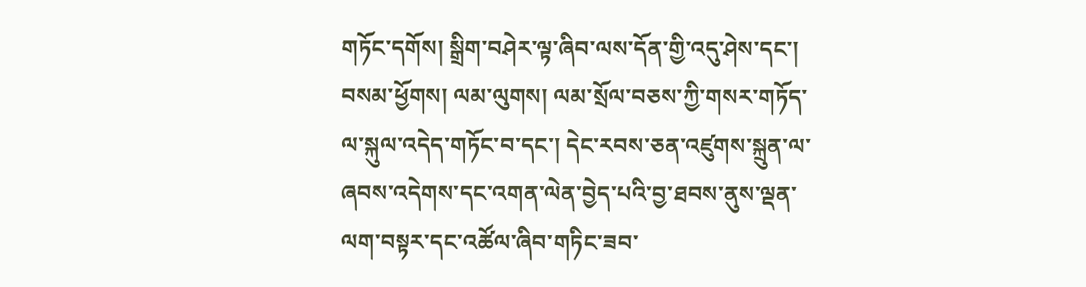གཏོང་དགོས། སྒྲིག་བཤེར་ལྟ་ཞིབ་ལས་དོན་གྱི་འདུ་ཤེས་དང་། བསམ་ཕྱོགས། ལམ་ལུགས། ལམ་སྲོལ་བཅས་ཀྱི་གསར་གཏོད་ལ་སྐུལ་འདེད་གཏོང་བ་དང་། དེང་རབས་ཅན་འཛུགས་སྐྲུན་ལ་ཞབས་འདེགས་དང་འགན་ལེན་བྱེད་པའི་བྱ་ཐབས་ནུས་ལྡན་ལག་བསྟར་དང་འཚོལ་ཞིབ་གཏིང་ཟབ་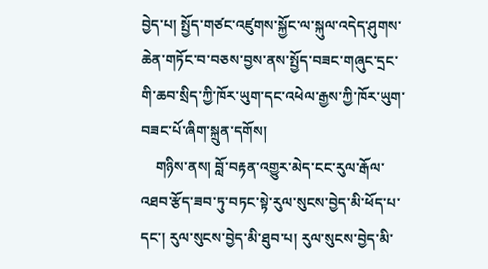བྱེད་པ། སྤྱོད་གཙང་འཛུགས་སྐྱོང་ལ་སྐུལ་འདེད་ཤུགས་ཆེན་གཏོང་བ་བཅས་བྱས་ནས་སྤྱོད་བཟང་གཞུང་དྲང་གི་ཆབ་སྲིད་ཀྱི་ཁོར་ཡུག་དང་འཕེལ་རྒྱས་ཀྱི་ཁོར་ཡུག་བཟང་པོ་ཞིག་སྐྲུན་དགོས།
    གཉིས་ནས། བློ་བརྟན་འགྱུར་མེད་ངང་རུལ་རྒོལ་འཐབ་རྩོད་ཟབ་ཏུ་བཏང་སྟེ་རུལ་སུངས་བྱེད་མི་ཕོད་པ་དང་། རུལ་སུངས་བྱེད་མི་ཐུབ་པ། རུལ་སུངས་བྱེད་མི་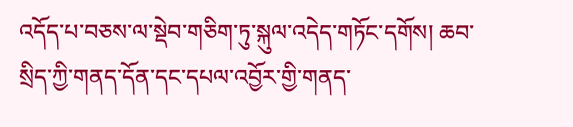འདོད་པ་བཅས་ལ་སྡེབ་གཅིག་ཏུ་སྐུལ་འདེད་གཏོང་དགོས། ཆབ་སྲིད་ཀྱི་གནད་དོན་དང་དཔལ་འབྱོར་གྱི་གནད་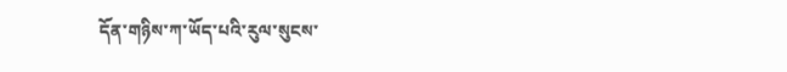དོན་གཉིས་ཀ་ཡོད་པའི་རུལ་སུངས་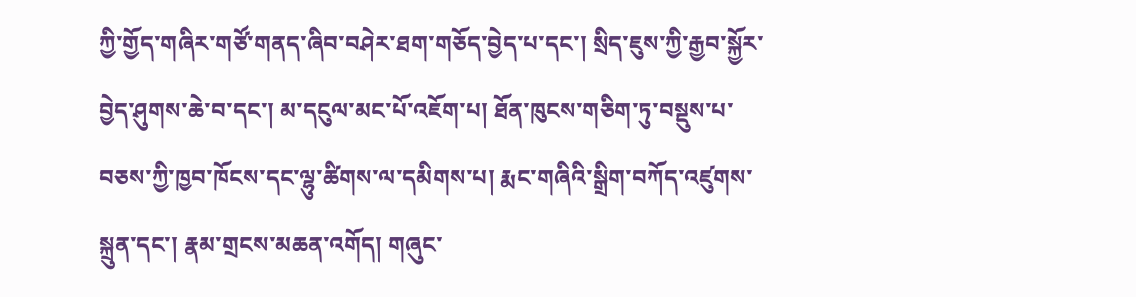ཀྱི་གྱོད་གཞིར་གཙོ་གནད་ཞིབ་བཤེར་ཐག་གཅོད་བྱེད་པ་དང་། སྲིད་ཇུས་ཀྱི་རྒྱབ་སྐྱོར་བྱེད་ཤུགས་ཆེ་བ་དང་། མ་དངུལ་མང་པོ་འཇོག་པ། ཐོན་ཁུངས་གཅིག་ཏུ་བསྡུས་པ་བཅས་ཀྱི་ཁྱབ་ཁོངས་དང་ལྷུ་ཚིགས་ལ་དམིགས་པ། རྨང་གཞིའི་སྒྲིག་བཀོད་འཛུགས་སྐྲུན་དང་། རྣམ་གྲངས་མཆན་འགོད། གཞུང་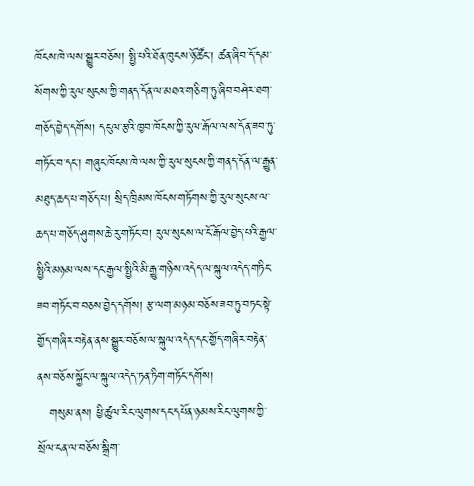ཁོངས་ཁེ་ལས་སྒྱུར་བཅོས། སྤྱི་པའི་ཐོན་ཁུངས་ཉོ་ཚོང་། ཚན་ཞིབ་དོ་དམ་སོགས་ཀྱི་རུལ་སུངས་ཀྱི་གནད་དོན་ལ་མཐའ་གཅིག་ཏུ་ཞིབ་བཤེར་ཐག་གཅོད་བྱེད་དགོས། དངུལ་རྩའི་ཁྱབ་ཁོངས་ཀྱི་རུལ་རྒོལ་ལས་དོན་ཟབ་ཏུ་གཏོང་བ་དང་། གཞུང་ཁོངས་ཁེ་ལས་ཀྱི་རུལ་སུངས་ཀྱི་གནད་དོན་ལ་རྒྱུན་མཐུད་ཆད་པ་གཅོད་པ། སྲིད་ཁྲིམས་ཁོངས་གཏོགས་ཀྱི་རུལ་སུངས་ལ་ཆད་པ་གཅོད་ཤུགས་ཆེ་རུ་གཏོང་བ། རུལ་སུངས་ལ་ངོ་རྒོལ་བྱེད་པའི་རྒྱལ་སྤྱིའི་མཉམ་ལས་དང་རྒྱལ་སྤྱིའི་མི་རྒྱུ་གཉིས་འདེད་ལ་སྐུལ་འདེད་གཏིང་ཟབ་གཏོང་བ་བཅས་བྱེད་དགོས། རྩ་ལག་མཉམ་བཅོས་ཟབ་ཏུ་བཏང་སྟེ་གྱོད་གཞིར་བརྟེན་ནས་སྒྱུར་བཅོས་ལ་སྐུལ་འདེད་དང་གྱོད་གཞིར་བརྟེན་ནས་བཅོས་སྐྱོང་ལ་སྐུལ་འདེད་ཏན་ཏིག་གཏོང་དགོས།
   གསུམ་ནས། ཕྱི་ཚུལ་རིང་ལུགས་དང་དཔོན་ཉམས་རིང་ལུགས་ཀྱི་སྲོལ་ངན་ལ་བཅོས་སྒྲིག་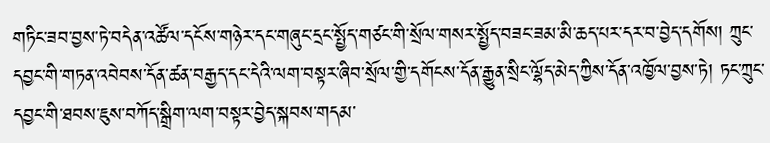གཏིང་ཟབ་བྱས་ཏེ་བདེན་འཚོལ་དངོས་གཉེར་དང་གཞུང་དྲང་སྤྱོད་གཙང་གི་སྲོལ་གསར་སྤྱོད་བཟང་ཟམ་མི་ཆད་པར་དར་བ་བྱེད་དགོས། ཀྲུང་དབྱང་གི་གཏན་འབེབས་དོན་ཚན་བརྒྱད་དང་དེའི་ལག་བསྟར་ཞིབ་སྲོལ་གྱི་དགོངས་དོན་རྒྱུན་སྲིང་ལྷོད་མེད་ཀྱིས་དོན་འཁྱོལ་བྱས་ཏེ། ཏང་ཀྲུང་དབྱང་གི་ཐབས་ཇུས་བཀོད་སྒྲིག་ལག་བསྟར་བྱེད་སྐབས་གདམ་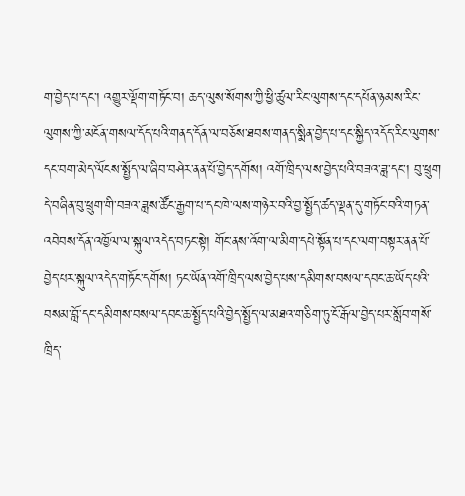ག་བྱེད་པ་དང་། འགྱུར་ལྡོག་གཏོང་བ། ཆད་ལུས་སོགས་ཀྱི་ཕྱི་ཚུལ་རིང་ལུགས་དང་དཔོན་ཉམས་རིང་ལུགས་ཀྱི་མངོན་གསལ་དོད་པའི་གནད་དོན་ལ་བཅོས་ཐབས་གནད་སྨིན་བྱེད་པ་དང་སྐྱིད་འདོད་རིང་ལུགས་དང་བག་མེད་ལོངས་སྤྱོད་ལ་ཞིབ་བཤེར་ནན་པོ་བྱེད་དགོས། འགོ་ཁྲིད་ལས་བྱེད་པའི་བཟའ་ཟླ་དང་། བུ་ཕྲུག དེ་བཞིན་བུ་ཕྲུག་གི་བཟའ་ཟླས་ཚོང་རྒྱག་པ་དང་ཁེ་ལས་གཉེར་བའི་བྱ་སྤྱོད་ཚད་ལྡན་དུ་གཏོང་བའི་གཏན་འབེབས་དོན་འཁྱོལ་ལ་སྐུལ་འདེད་བཏང་སྟེ། གོང་ནས་འོག་ལ་མིག་དཔེ་སྟོན་པ་དང་ལག་བསྟར་ནན་པོ་བྱེད་པར་སྐུལ་འདེད་གཏོང་དགོས། ཏང་ཡོན་འགོ་ཁྲིད་ལས་བྱེད་པས་དམིགས་བསལ་དབང་ཆ་ཡོད་པའི་བསམ་བློ་དང་དམིགས་བསལ་དབང་ཆ་སྤྱོད་པའི་བྱེད་སྤྱོད་ལ་མཐའ་གཅིག་ཏུ་ངོ་རྒོལ་བྱེད་པར་སློབ་གསོ་ཁྲིད་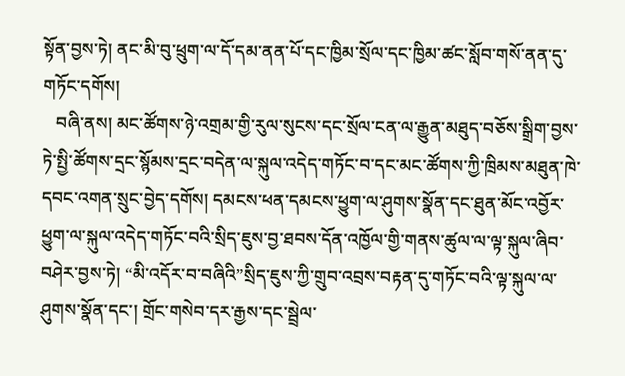སྟོན་བྱས་ཏེ། ནང་མི་བུ་ཕྲུག་ལ་དོ་དམ་ནན་པོ་དང་ཁྱིམ་སྲོལ་དང་ཁྱིམ་ཚང་སློབ་གསོ་ནན་དུ་གཏོང་དགོས།
   བཞི་ནས། མང་ཚོགས་ཉེ་འགྲམ་གྱི་རུལ་སུངས་དང་སྲོལ་ངན་ལ་རྒྱུན་མཐུད་བཅོས་སྒྲིག་བྱས་ཏེ་སྤྱི་ཚོགས་དྲང་སྙོམས་དྲང་བདེན་ལ་སྐུལ་འདེད་གཏོང་བ་དང་མང་ཚོགས་ཀྱི་ཁྲིམས་མཐུན་ཁེ་དབང་འགན་སྲུང་བྱེད་དགོས། དམངས་ཕན་དམངས་ཕྱུག་ལ་ཤུགས་སྣོན་དང་ཐུན་མོང་འབྱོར་ཕྱུག་ལ་སྐུལ་འདེད་གཏོང་བའི་སྲིད་ཇུས་བྱ་ཐབས་དོན་འཁྱོལ་གྱི་གནས་ཚུལ་ལ་ལྟ་སྐུལ་ཞིབ་བཤེར་བྱས་ཏེ། “མི་འདོར་བ་བཞིའི”སྲིད་ཇུས་ཀྱི་གྲུབ་འབྲས་བརྟན་དུ་གཏོང་བའི་ལྟ་སྐུལ་ལ་ཤུགས་སྣོན་དང་། གྲོང་གསེབ་དར་རྒྱས་དང་སྦྲེལ་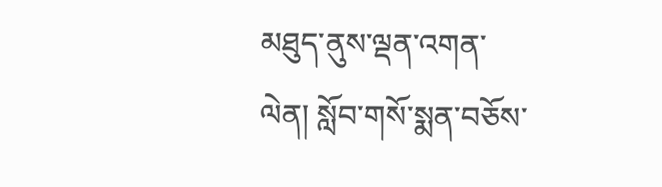མཐུད་ནུས་ལྡན་འགན་ལེན། སློབ་གསོ་སྨན་བཅོས་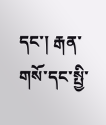དང་། རྒན་གསོ་དང་སྤྱི་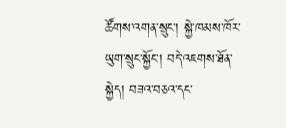ཚོགས་འགན་སྲུང་། སྐྱེ་ཁམས་ཁོར་ཡུག་སྲུང་སྐྱོང་། བདེ་འཇགས་ཐོན་སྐྱེད། བཟའ་བཅའ་དང་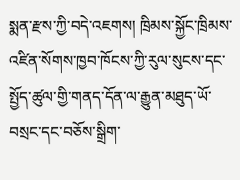སྨན་རྫས་ཀྱི་བདེ་འཇགས། ཁྲིམས་སྐྱོང་ཁྲིམས་འཛིན་སོགས་ཁྱབ་ཁོངས་ཀྱི་རུལ་སུངས་དང་སྤྱོད་ཚུལ་གྱི་གནད་དོན་ལ་རྒྱུན་མཐུད་ཡོ་བསྲང་དང་བཅོས་སྒྲིག་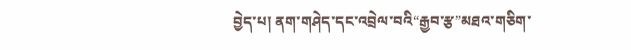བྱེད་པ། ནག་གཤེད་དང་འབྲེལ་བའི“རྒྱབ་རྩ”མཐའ་གཅིག་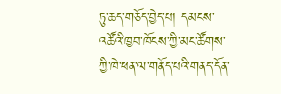ཏུ་ཆད་གཅོད་བྱེད་པ། དམངས་འཚོའི་ཁྱབ་ཁོངས་ཀྱི་མང་ཚོགས་ཀྱི་ཁེ་ཕན་ལ་གནོད་པའི་གནད་དོན་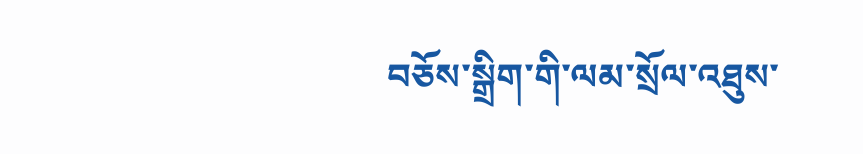བཅོས་སྒྲིག་གི་ལམ་སྲོལ་འཐུས་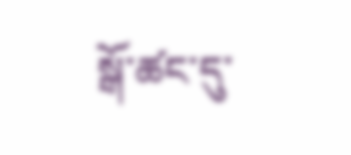སྒོ་ཚང་དུ་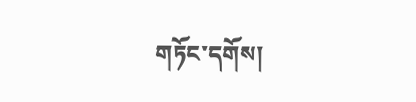གཏོང་དགོས།